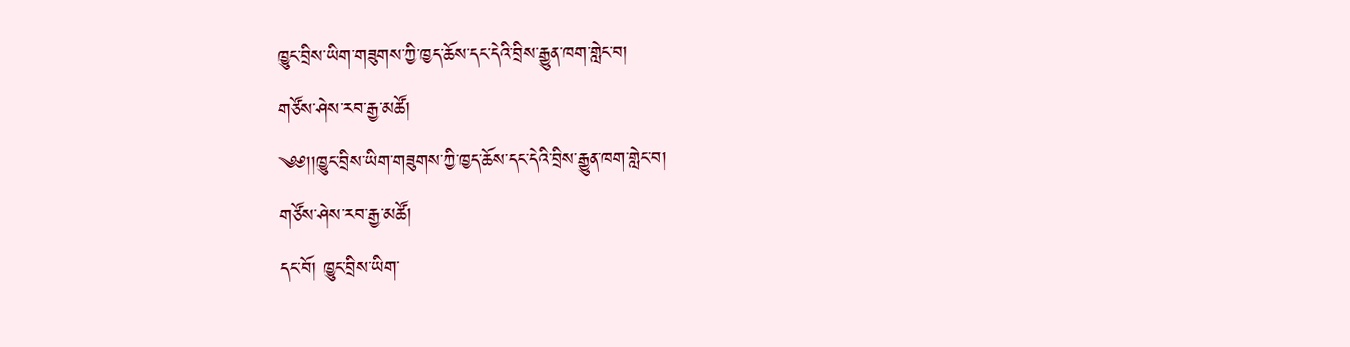ཁྱུང་བྲིས་ཡིག་གཟུགས་ཀྱི་ཁྱད་ཆོས་དང་དེའི་བྲིས་རྒྱུན་ཁག་གླེང་བ།
གཙོས་ཤེས་རབ་རྒྱ་མཚོ།
༄༅།།ཁྱུང་བྲིས་ཡིག་གཟུགས་ཀྱི་ཁྱད་ཆོས་དང་དེའི་བྲིས་རྒྱུན་ཁག་གླེང་བ།
གཙོས་ཤེས་རབ་རྒྱ་མཚོ།
དང་བོ། ཁྱུང་བྲིས་ཡིག་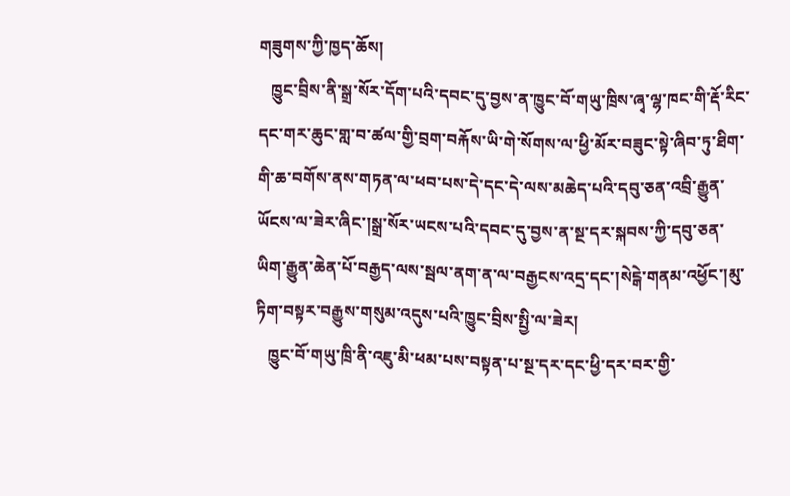གཟུགས་ཀྱི་ཁྱད་ཆོས།
   ཁྱུང་བྲིས་ནི་སྒྲ་སོར་དོག་པའི་དབང་དུ་བྱས་ན་ཁྱུང་བོ་གཡུ་ཁྲིས་ཞྭ་ལྷ་ཁང་གི་རྡོ་རིང་དང་གར་ཆུང་གླ་བ་ཚལ་གྱི་བྲག་བརྐོས་ཡི་གེ་སོགས་ལ་ཕྱི་མོར་བཟུང་སྟེ་ཞིབ་ཏུ་ཐིག་གི་ཆ་བགོས་ནས་གཏན་ལ་ཕབ་པས་དེ་དང་དེ་ལས་མཆེད་པའི་དབུ་ཅན་འབྲི་རྒྱུན་ཡོངས་ལ་ཟེར་ཞིང་།སྒྲ་སོར་ཡངས་པའི་དབང་དུ་བྱས་ན་སྔ་དར་སྐབས་ཀྱི་དབུ་ཅན་ཡིག་རྒྱུན་ཆེན་པོ་བརྒྱད་ལས་སྦལ་ནག་ན་ལ་བརྒྱངས་འདྲ་དང་།སེངྒེ་གནམ་འཕྱོང་།མུ་ཏིག་བསྟར་བརྒྱུས་གསུམ་འདུས་པའི་ཁྱུང་བྲིས་སྤྱི་ལ་ཟེར།
   ཁྱུང་བོ་གཡུ་ཁྲི་ནི་འཇུ་མི་ཕམ་པས་བསྟན་པ་སྔ་དར་དང་ཕྱི་དར་བར་གྱི་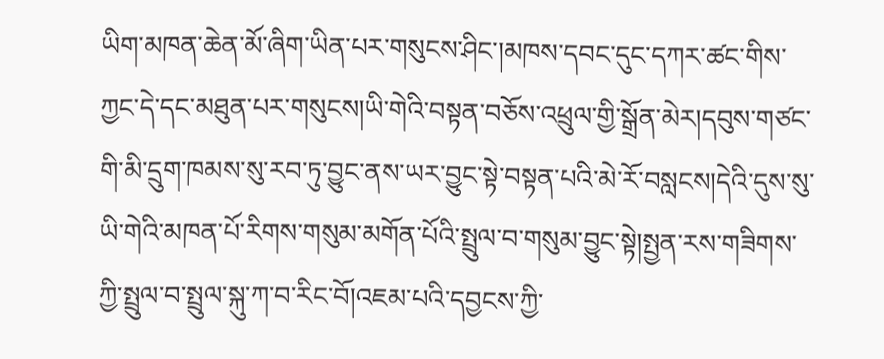ཡིག་མཁན་ཆེན་མོ་ཞིག་ཡིན་པར་གསུངས་ཤིང་།མཁས་དབང་དུང་དཀར་ཚང་གིས་ཀྱང་དེ་དང་མཐུན་པར་གསུངས།ཡི་གེའི་བསྟན་བཅོས་འཕྲུལ་གྱི་སྒྲོན་མེར།དབུས་གཙང་གི་མི་དྲུག་ཁམས་སུ་རབ་ཏུ་བྱུང་ནས་ཡར་བྱུང་སྟེ་བསྟན་པའི་མེ་རོ་བསླངས།དེའི་དུས་སུ་ཡི་གེའི་མཁན་པོ་རིགས་གསུམ་མགོན་པོའི་སྤྲུལ་བ་གསུམ་བྱུང་སྟེ།སྤྱན་རས་གཟིགས་ཀྱི་སྤྲུལ་བ་སྤྲུལ་སྐུ་ཀ་བ་རིང་བོ།འཇམ་པའི་དབྱངས་ཀྱི་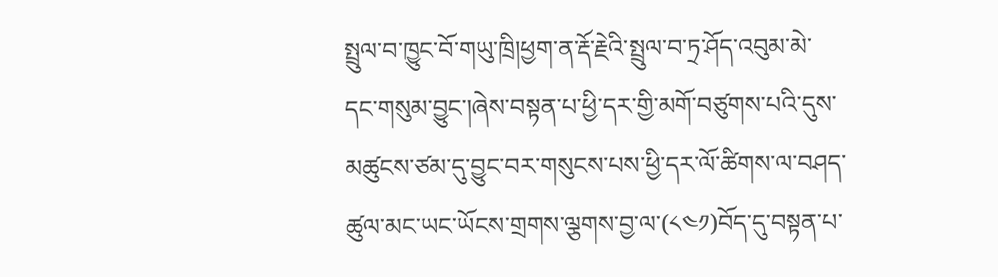སྤྲུལ་བ་ཁྱུང་བོ་གཡུ་ཁྲི།ཕྱག་ན་རྡོ་རྗེའི་སྤྲུལ་བ་ཏྲ་ཤོད་འབུམ་མེ་དང་གསུམ་བྱུང་།ཞེས་བསྟན་པ་ཕྱི་དར་གྱི་མགོ་བཙུགས་པའི་དུས་མཚུངས་ཙམ་དུ་བྱུང་བར་གསུངས་པས་ཕྱི་དར་ལོ་ཚིགས་ལ་བཤད་ཚུལ་མང་ཡང་ཡོངས་གྲགས་ལྕགས་བྱ་ལ་(༨༤༡)བོད་དུ་བསྟན་པ་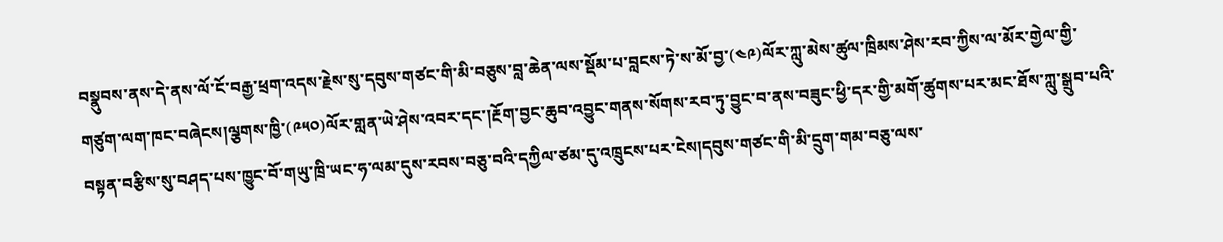བསྣུབས་ནས་དེ་ནས་ལོ་ངོ་བརྒྱ་ཕྲག་འདས་རྗེས་སུ་དབུས་གཙང་གི་མི་བཅུས་བླ་ཆེན་ལས་སྡོམ་པ་བླངས་ཏེ་ས་མོ་བྱ་(༤༩)ལོར་ཀླུ་མེས་ཚུལ་ཁྲིམས་ཤེས་རབ་ཀྱིས་ལ་མོར་གྱེལ་གྱི་གཙུག་ལག་ཁང་བཞེངས།ལྕགས་ཁྱི་(༩༥༠)ལོར་གླན་ཡེ་ཤེས་འབར་དང་།རྔོག་བྱང་ཆུབ་འབྱུང་གནས་སོགས་རབ་ཏུ་བྱུང་བ་ནས་བཟུང་ཕྱི་དར་གྱི་མགོ་ཚུགས་པར་མང་ཐོས་ཀླུ་སྒྲུབ་པའི་བསྟན་བརྩིས་སུ་བཤད་པས་ཁྱུང་བོ་གཡུ་ཁྲི་ཡང་ཧ་ལམ་དུས་རབས་བཅུ་བའི་དཀྱིལ་ཙམ་དུ་འཁྲུངས་པར་ངེས།དབུས་གཙང་གི་མི་དྲུག་གམ་བཅུ་ལས་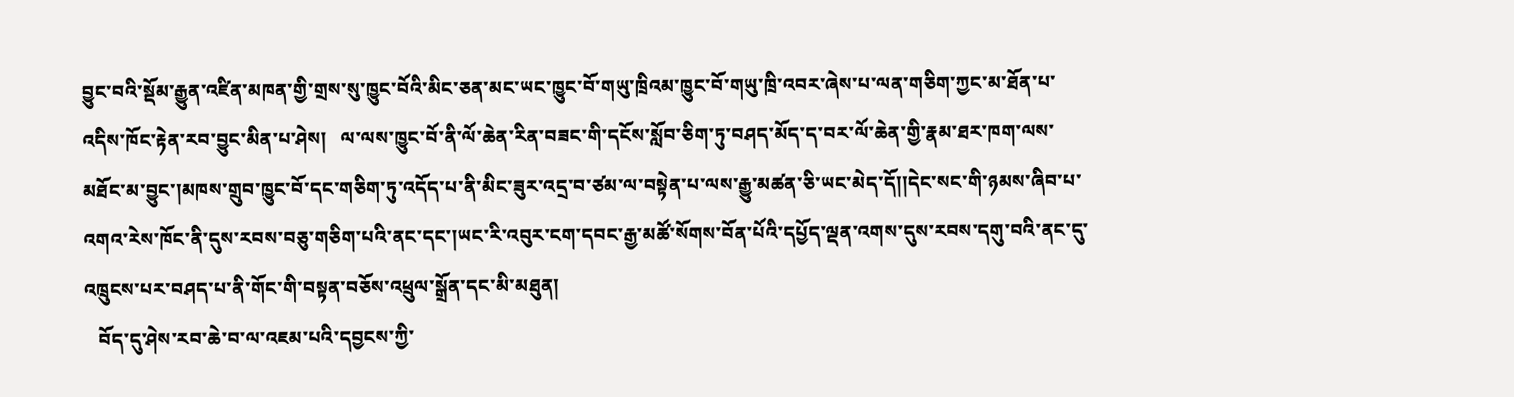བྱུང་བའི་སྡོམ་རྒྱུན་འཛིན་མཁན་གྱི་གྲས་སུ་ཁྱུང་བོའི་མིང་ཅན་མང་ཡང་ཁྱུང་བོ་གཡུ་ཁྲིའམ་ཁྱུང་བོ་གཡུ་ཁྲི་འབར་ཞེས་པ་ལན་གཅིག་ཀྱང་མ་ཐོན་པ་འདིས་ཁོང་རྟེན་རབ་བྱུང་མིན་པ་ཤེས།   ལ་ལས་ཁྱུང་བོ་ནི་ལོ་ཆེན་རིན་བཟང་གི་དངོས་སློབ་ཅིག་ཏུ་བཤད་མོད་ད་བར་ལོ་ཆེན་གྱི་རྣམ་ཐར་ཁག་ལས་མཐོང་མ་བྱུང་།མཁས་གྲུབ་ཁྱུང་བོ་དང་གཅིག་ཏུ་འདོད་པ་ནི་མིང་ཟུར་འདྲ་བ་ཙམ་ལ་བསྟེན་པ་ལས་རྒྱུ་མཚན་ཅི་ཡང་མེད་དོ།།དེང་སང་གི་ཉམས་ཞིབ་པ་འགའ་རེས་ཁོང་ནི་དུས་རབས་བཅུ་གཅིག་པའི་ནང་དང་།ཡང་རི་འབུར་ངག་དབང་རྒྱ་མཚོ་སོགས་བོན་པོའི་དཔྱོད་ལྡན་འགས་དུས་རབས་དགུ་བའི་ནང་དུ་འཁྲུངས་པར་བཤད་པ་ནི་གོང་གི་བསྟན་བཅོས་འཕྲུལ་སྒྲོན་དང་མི་མཐུན།
   བོད་དུ་ཤེས་རབ་ཆེ་བ་ལ་འཇམ་པའི་དབྱངས་ཀྱི་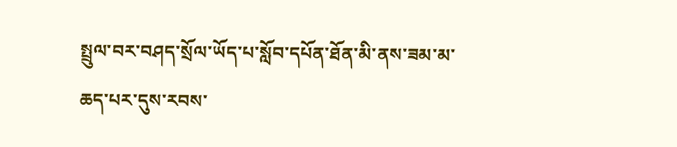སྤྲུལ་བར་བཤད་སྲོལ་ཡོད་པ་སློབ་དཔོན་ཐོན་མི་ནས་ཟམ་མ་ཆད་པར་དུས་རབས་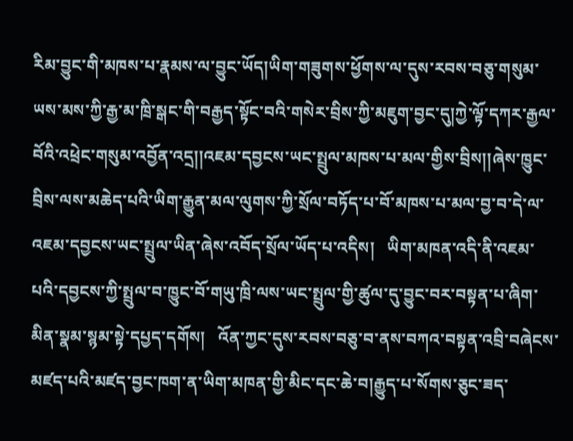རིམ་བྱུང་གི་མཁས་པ་རྣམས་ལ་བྱུང་ཡོད།ཡིག་གཟུགས་ཕྱོགས་ལ་དུས་རབས་བཅུ་གསུམ་ཡས་མས་ཀྱི་རྒྱ་མ་ཁྲི་སྒང་གི་བརྒྱད་སྟོང་བའི་གསེར་བྲིས་ཀྱི་མཇུག་བྱང་དུ།ཀྱེ་ལྟོ་དཀར་རྒྱལ་བོའི་འཕྲེང་གསུམ་འབྱོན་འདྲ།།འཇམ་དབྱངས་ཡང་སྤྲུལ་མཁས་པ་མལ་གྱིས་བྲིས།།ཞེས་ཁྱུང་བྲིས་ལས་མཆེད་པའི་ཡིག་རྒྱུན་མལ་ལུགས་ཀྱི་སྲོལ་བཏོད་པ་བོ་མཁས་པ་མལ་བྱ་བ་དེ་ལ་འཇམ་དབྱངས་ཡང་སྤྲུལ་ཡིན་ཞེས་འབོད་སྲོལ་ཡོད་པ་འདིས།   ཡིག་མཁན་འདི་ནི་འཇམ་པའི་དབྱངས་ཀྱི་སྤྲུལ་བ་ཁྱུང་བོ་གཡུ་ཁྲི་ལས་ཡང་སྤྲུལ་གྱི་ཚུལ་དུ་བྱུང་བར་བསྟན་པ་ཞིག་མིན་སྣམ་སྙམ་སྟེ་དཔྱད་དགོས།   འོན་ཀྱང་དུས་རབས་བཅུ་བ་ནས་བཀའ་བསྟན་འབྲི་བཞེངས་མཛད་པའི་མཛད་བྱང་ཁག་ན་ཡིག་མཁན་གྱི་མིང་དང་ཆེ་བ།རྒྱུད་པ་སོགས་ཅུང་ཟད་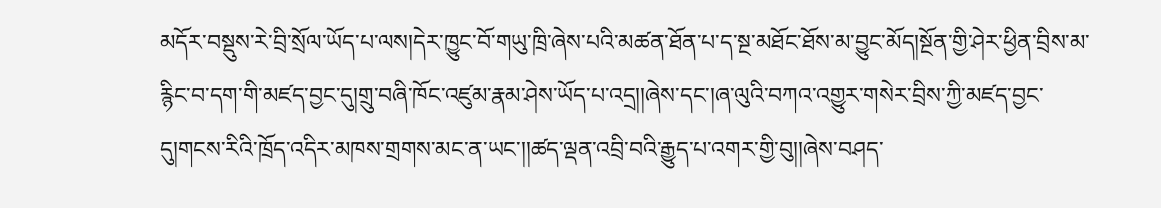མདོར་བསྡུས་རེ་བྲི་སྲོལ་ཡོད་པ་ལས།དེར་ཁྱུང་བོ་གཡུ་ཁྲི་ཞེས་པའི་མཚན་ཐོན་པ་ད་སྔ་མཐོང་ཐོས་མ་བྱུང་མོད།སྔོན་གྱི་ཤེར་ཕྱིན་བྲིས་མ་རྙིང་བ་དག་གི་མཛད་བྱང་དུ།གྲུ་བཞི་ཁོང་འཛུམ་རྣམ་ཤེས་ཡོད་པ་འདྲ།།ཞེས་དང་།ཞ་ལུའི་བཀའ་འགྱུར་གསེར་བྲིས་ཀྱི་མཛད་བྱང་དུ།གངས་རིའི་ཁྲོད་འདིར་མཁས་གྲགས་མང་ན་ཡང་།།ཚད་ལྡན་འབྲི་བའི་རྒྱུད་པ་འགར་གྱི་བུ།།ཞེས་བཤད་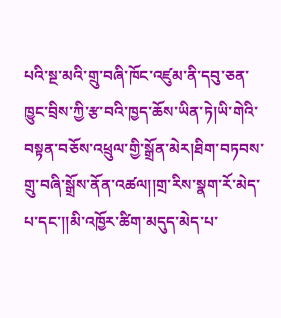པའི་སྔ་མའི་གྲུ་བཞི་ཁོང་འཛུམ་ནི་དབུ་ཅན་ཁྱུང་བྲིས་ཀྱི་རྩ་བའི་ཁྱད་ཆོས་ཡིན་ཏེ།ཡི་གེའི་བསྟན་བཅོས་འཕྲུལ་གྱི་སྒྲོན་མེར།ཐིག་བཏབས་གྲུ་བཞི་སྒྲོས་ནོན་འཚལ།།གྲ་རིས་སྣག་རོ་མེད་པ་དང་།།མི་འཁྱོར་ཚིག་མདུད་མེད་པ་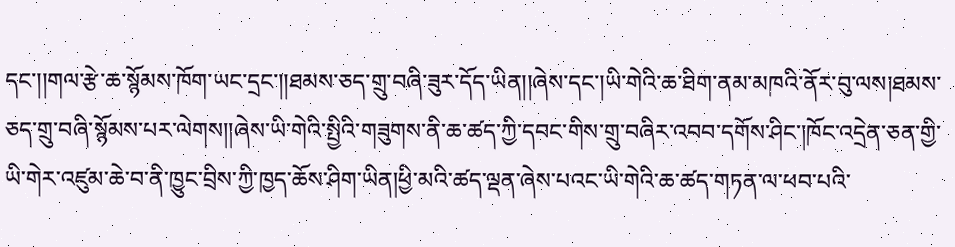དང་།།གལ་རྩེ་ཆ་སྙོམས་ཁོག་ཡང་དྲང་།།ཐམས་ཅད་གྲུ་བཞི་ཟུར་དོད་ཡིན།།ཞེས་དང་།ཡི་གེའི་ཆ་ཐིག་ནམ་མཁའི་ནོར་བུ་ལས།ཐམས་ཅད་གྲུ་བཞི་སྙོམས་པར་ལེགས།།ཞེས་ཡི་གེའི་སྤྱིའི་གཟུགས་ནི་ཆ་ཚད་ཀྱི་དབང་གིས་གྲུ་བཞིར་འབབ་དགོས་ཤིང་།ཁོང་འདྲེན་ཅན་གྱི་ཡི་གེར་འཛུམ་ཆེ་བ་ནི་ཁྱུང་བྲིས་ཀྱི་ཁྱད་ཆོས་ཤིག་ཡིན།ཕྱི་མའི་ཚད་ལྡན་ཞེས་པའང་ཡི་གེའི་ཆ་ཚད་གཏན་ལ་ཕབ་པའི་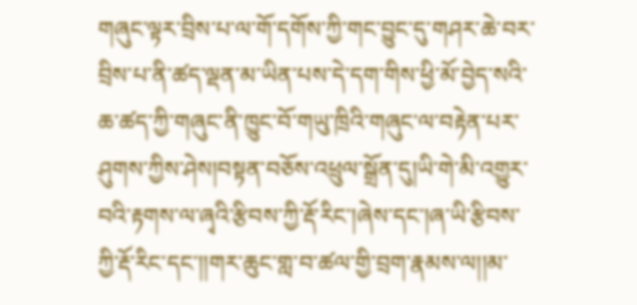གཞུང་ལྟར་བྲིས་པ་ལ་གོ་དགོས་ཀྱི་གང་བྱུང་དུ་གཤར་ཆེ་བར་བྲིས་པ་ནི་ཚད་ལྡན་མ་ཡིན་པས་དེ་དག་གིས་ཕྱི་མོ་བྱེད་སའི་ཆ་ཚད་ཀྱི་གཞུང་ནི་ཁྱུང་བོ་གཡུ་ཁྲིའི་གཞུང་ལ་བརྟེན་པར་ཤུགས་ཀྱིས་ཤེས།བསྟན་བཅོས་འཕྲུལ་སྒྲོན་དུ།ཡི་གེ་མི་འགྱུར་བའི་རྟགས་ལ་ཞྭའི་རྩིབས་ཀྱི་རྡོ་རིང་།ཞེས་དང་།ཞ་ཡི་རྩིབས་ཀྱི་རྡོ་རིང་དང་།།གར་ཆུང་གླ་བ་ཚལ་གྱི་བྲག་རྣམས་ལ།།མ་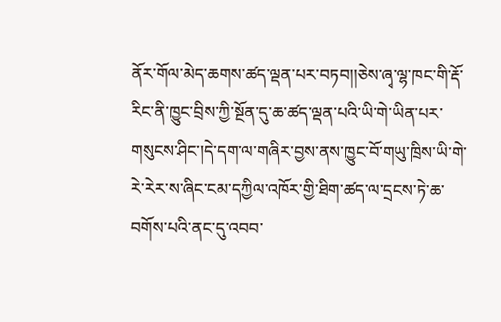ནོར་གོལ་མེད་ཆགས་ཚད་ལྡན་པར་བཏབ།།ཅེས་ཞྭ་ལྷ་ཁང་གི་རྡོ་རིང་ནི་ཁྱུང་བྲིས་ཀྱི་སྔོན་དུ་ཆ་ཚད་ལྡན་པའི་ཡི་གེ་ཡིན་པར་གསུངས་ཤིང་།དེ་དག་ལ་གཞིར་བྱས་ནས་ཁྱུང་བོ་གཡུ་ཁྲིས་ཡི་གེ་རེ་རེར་ས་ཞིང་ངམ་དཀྱིལ་འཁོར་གྱི་ཐིག་ཚད་ལ་དྲངས་ཏེ་ཆ་བགོས་པའི་ནང་དུ་འབབ་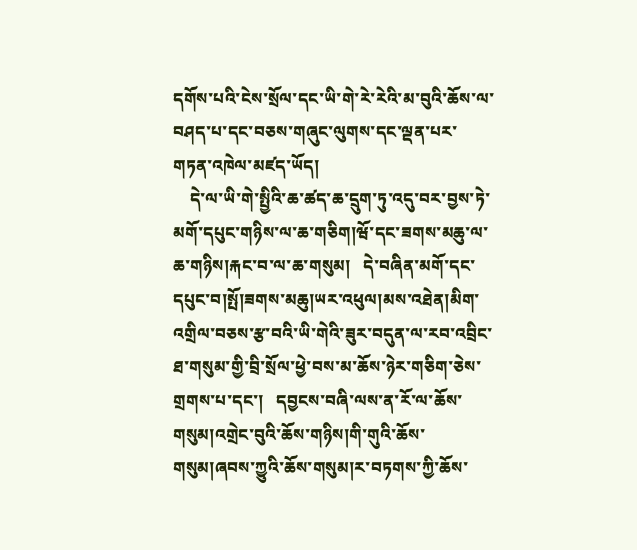དགོས་པའི་ངེས་སྲོལ་དང་ཡི་གེ་རེ་རེའི་མ་བུའི་ཆོས་ལ་བཤད་པ་དང་བཅས་གཞུང་ལུགས་དང་ལྡན་པར་གཏན་འཁེལ་མཛད་ཡོད།
    དེ་ལ་ཡི་གེ་སྤྱིའི་ཆ་ཚད་ཆ་དྲུག་ཏུ་འདུ་བར་བྱས་ཏེ་མགོ་དཔུང་གཉིས་ལ་ཆ་གཅིག།ཝོ་དང་ཟགས་མཆུ་ལ་ཆ་གཉིས།རྐང་བ་ལ་ཆ་གསུམ།   དེ་བཞིན་མགོ་དང་དཔུང་བ།སྤོ།ཟགས་མཆུ།ཡར་འཕུལ།མས་འཐེན།མིག་འགྲིལ་བཅས་རྩ་བའི་ཡི་གེའི་ཟུར་བདུན་ལ་རབ་འབྲིང་ཐ་གསུམ་གྱི་བྲི་སྲོལ་ཕྱེ་བས་མ་ཆོས་ཉེར་གཅིག་ཅེས་གྲགས་པ་དང་།   དབྱངས་བཞི་ལས་ན་རོ་ལ་ཆོས་གསུམ།འགྲེང་བུའི་ཆོས་གཉིས།གི་གུའི་ཆོས་གསུམ།ཞབས་ཀྱུའི་ཆོས་གསུམ།ར་བཏགས་ཀྱི་ཆོས་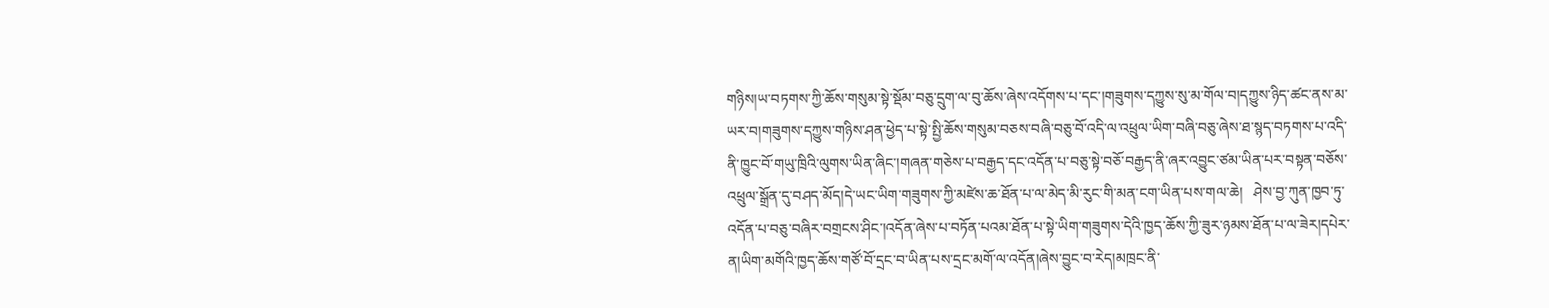གཉིས།ཡ་བཏགས་ཀྱི་ཆོས་གསུམ་སྟེ་སྡོམ་བཅུ་དྲུག་ལ་བུ་ཆོས་ཞེས་འདོགས་པ་དང་།གཟུགས་དཀྱུས་སུ་མ་གོལ་བ།དཀྱུས་ཉིད་ཚང་ནས་མ་ཡར་བ།གཟུགས་དཀྱུས་གཉིས་ཤན་ཕྱེད་པ་སྟེ་སྤྱི་ཆོས་གསུམ་བཅས་བཞི་བཅུ་བོ་འདི་ལ་འཕྲུལ་ཡིག་བཞི་བཅུ་ཞེས་ཐ་སྙད་བཏགས་པ་འདི་ནི་ཁྱུང་བོ་གཡུ་ཁྲིའི་ལུགས་ཡིན་ཞིང་།གཞན་གཅེས་པ་བརྒྱད་དང་འདོན་པ་བཅུ་སྟེ་བཅོ་བརྒྱད་ནི་ཞར་འབྱུང་ཙམ་ཡིན་པར་བསྟན་བཅོས་འཕྲུལ་སྒྲོན་དུ་བཤད་མོད།དེ་ཡང་ཡིག་གཟུགས་ཀྱི་མཛེས་ཆ་ཐོན་པ་ལ་མེད་མི་རུང་གི་མན་ངག་ཡིན་པས་གལ་ཆེ།   ཤེས་བྱ་ཀུན་ཁྱབ་ཏུ་འདོན་པ་བཅུ་བཞིར་བགྲངས་ཤིང་།འདོན་ཞེས་པ་བཏོན་པའམ་ཐོན་པ་སྟེ་ཡིག་གཟུགས་དེའི་ཁྱད་ཆོས་ཀྱི་ཟུར་ཉམས་ཐོན་པ་ལ་ཟེར།དཔེར་ན།ཡིག་མགོའི་ཁྱད་ཆོས་གཙོ་བོ་དྲང་བ་ཡིན་པས་དྲང་མགོ་ལ་འདོན།ཞེས་བྱུང་བ་རེད།མཁྲང་ནི་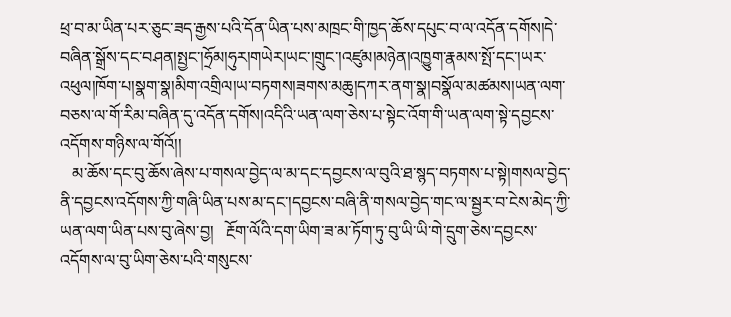ཕྲ་བ་མ་ཡིན་པར་ཅུང་ཟད་རྒྱས་པའི་དོན་ཡིན་པས་མཁྲང་གི་ཁྱད་ཆོས་དཔུང་བ་ལ་འདོན་དགོས།དེ་བཞིན་སྒྲོས་དང་བཤན།སྤྱང་།ཧྲོམ།ཧུར།གཡེར།ཡང་།གྲུང་།འཛུམ།མཉེན།འཁྱུག་རྣམས་སྤོ་དང་།ཡར་འཕུལ།ཁོག་པ།སྣག་སྣ།མིག་འགྲིལ།ཡ་བཏགས།ཟགས་མཆུ།དཀར་ནག་སྣ།བསྣོལ་མཚམས།ཡན་ལག་བཅས་ལ་གོ་རིམ་བཞིན་དུ་འདོན་དགོས།འདིའི་ཡན་ལག་ཅེས་པ་སྟེང་འོག་གི་ཡན་ལག་སྟེ་དབྱངས་འདོགས་གཉིས་ལ་གོའོ།།
   མ་ཆོས་དང་བུ་ཆོས་ཞེས་པ་གསལ་བྱེད་ལ་མ་དང་དབྱངས་ལ་བུའི་ཐ་སྙད་བཏགས་པ་སྟེ།གསལ་བྱེད་ནི་དབྱངས་འདོགས་ཀྱི་གཞི་ཡིན་པས་མ་དང་།དབྱངས་བཞི་ནི་གསལ་བྱེད་གང་ལ་སྦྱར་བ་ངེས་མེད་ཀྱི་ཡན་ལག་ཡིན་པས་བུ་ཞེས་བྱ།   རྔོག་ལོའི་དག་ཡིག་ཟ་མ་ཏོག་ཏུ་བུ་ཡི་ཡི་གེ་དྲུག་ཅེས་དབྱངས་འདོགས་ལ་བུ་ཡིག་ཅེས་པའི་གསུངས་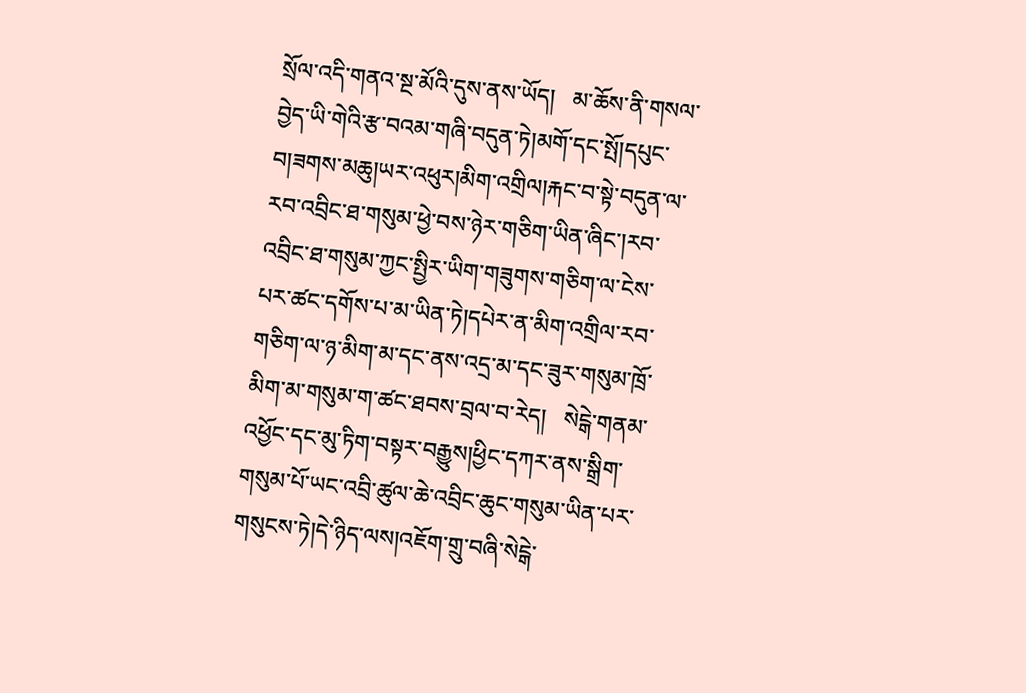སྲོལ་འདི་གནའ་སྔ་མོའི་དུས་ནས་ཡོད།   མ་ཆོས་ནི་གསལ་བྱེད་ཡི་གེའི་རྩ་བའམ་གཞི་བདུན་ཏེ།མགོ་དང་སྤོ།དཔུང་བ།ཟགས་མཆུ།ཡར་འཕུར།མིག་འགྲིལ།རྐང་བ་སྟེ་བདུན་ལ་རབ་འབྲིང་ཐ་གསུམ་ཕྱེ་བས་ཉེར་གཅིག་ཡིན་ཞིང་།རབ་འབྲིང་ཐ་གསུམ་ཀྱང་སྤྱིར་ཡིག་གཟུགས་གཅིག་ལ་ངེས་པར་ཚང་དགོས་པ་མ་ཡིན་ཏེ།དཔེར་ན་མིག་འགྲིལ་རབ་གཅིག་ལ་ཉ་མིག་མ་དང་ནས་འདྲ་མ་དང་ཟུར་གསུམ་ཁྲོ་མིག་མ་གསུམ་ག་ཚང་ཐབས་བྲལ་བ་རེད།   སེངྒེ་གནམ་འཕྱོང་དང་མུ་ཏིག་བསྟར་བརྒྱུས།ཕྱིང་དཀར་ནས་སྒྲིག་གསུམ་པོ་ཡང་འབྲི་ཚུལ་ཆེ་འབྲིང་ཆུང་གསུམ་ཡིན་པར་གསུངས་ཏེ།དེ་ཉིད་ལས།འཇོག་གྲུ་བཞི་སེངྒེ་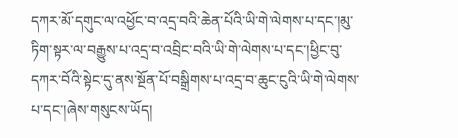དཀར་མོ་དགུང་ལ་འཕྱོང་བ་འདྲ་བའི་ཆེན་པོའི་ཡི་གེ་ལེགས་པ་དང་།མུ་ཏིག་སྟར་ལ་བརྒྱུས་པ་འདྲ་བ་འབྲིང་བའི་ཡི་གེ་ལེགས་པ་དང་།ཕྱིང་བུ་དཀར་བོའི་སྟེང་དུ་ནས་སྔོན་པོ་བསྒྲིགས་པ་འདྲ་བ་ཆུང་ངུའི་ཡི་གེ་ལེགས་པ་དང་།ཞེས་གསུངས་ཡོད།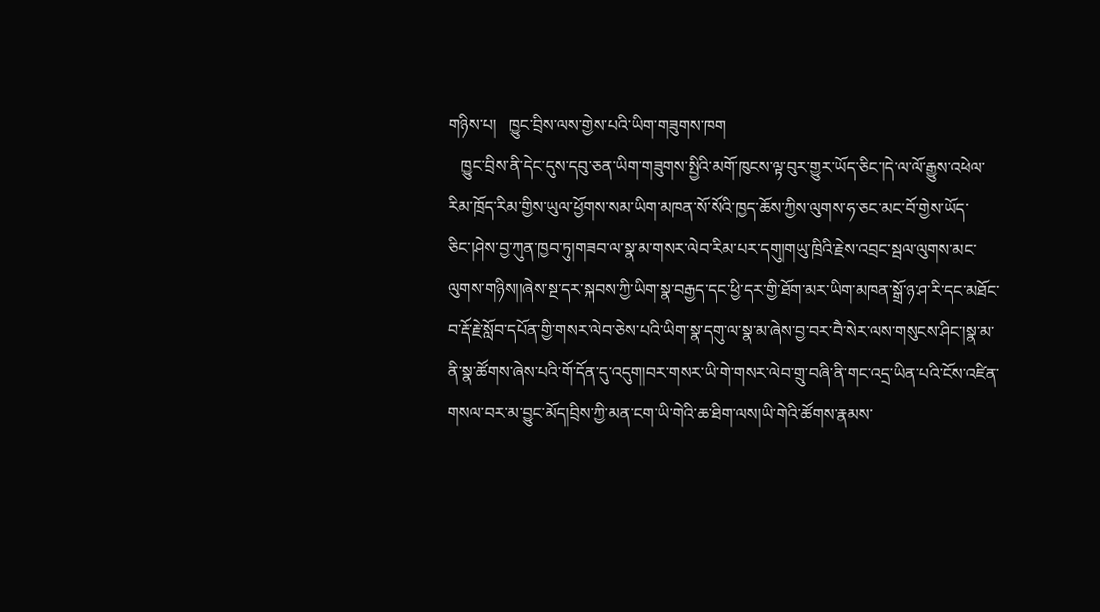གཉིས་པ།   ཁྱུང་བྲིས་ལས་གྱེས་པའི་ཡིག་གཟུགས་ཁག
   ཁྱུང་བྲིས་ནི་དེང་དུས་དབུ་ཅན་ཡིག་གཟུགས་སྤྱིའི་མགོ་ཁུངས་ལྟ་བུར་གྱུར་ཡོད་ཅིང་།དེ་ལ་ལོ་རྒྱུས་འཕེལ་རིམ་ཁྲོད་རིམ་གྱིས་ཡུལ་ཕྱོགས་སམ་ཡིག་མཁན་སོ་སོའི་ཁྱད་ཆོས་ཀྱིས་ལུགས་ཧ་ཅང་མང་བོ་གྱེས་ཡོད་ཅིང་།ཤེས་བྱ་ཀུན་ཁྱབ་ཏུ།གཟབ་ལ་སྣ་མ་གསར་ལེབ་རིམ་པར་དགུ།གཡུ་ཁྲིའི་རྗེས་འབྲང་སྦལ་ལུགས་མང་ལུགས་གཉིས།།ཞེས་སྔ་དར་སྐབས་ཀྱི་ཡིག་སྣ་བརྒྱད་དང་ཕྱི་དར་གྱི་ཐོག་མར་ཡིག་མཁན་སྒྲོ་ཉ་ཤ་རི་དང་མཐོང་བ་རྡོ་རྗེ་སློབ་དཔོན་གྱི་གསར་ལེབ་ཅེས་པའི་ཡིག་སྣ་དགུ་ལ་སྣ་མ་ཞེས་བྱ་བར་བཻ་སེར་ལས་གསུངས་ཤིང་།སྣ་མ་ནི་སྣ་ཚོགས་ཞེས་པའི་གོ་དོན་དུ་འདུག།བར་གསར་ཡི་གེ་གསར་ལེབ་གྲུ་བཞི་ནི་གང་འདྲ་ཡིན་པའི་ངོས་འཛིན་གསལ་བར་མ་བྱུང་མོད།བྲིས་ཀྱི་མན་ངག་ཡི་གེའི་ཆ་ཐིག་ལས།ཡི་གེའི་ཚོགས་རྣམས་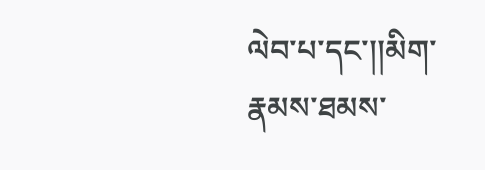ལེབ་པ་དང་།།མིག་རྣམས་ཐམས་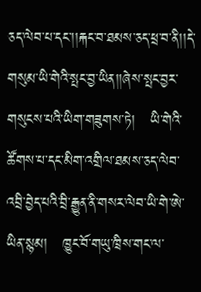ཅད་ལེབ་པ་དང་།།རྐང་བ་ཐམས་ཅད་ཕྲ་བ་ནི།།དེ་གསུམ་ཡི་གེའི་སྤང་བྱ་ཡིན།།ཞེས་སྤང་བྱར་གསུངས་པའི་ཡིག་གཟུགས་ཏེ།   ཡི་གེའི་ཚོགས་པ་དང་མིག་འགྲིལ་ཐམས་ཅད་ལེབ་འབྲི་བྱེད་པའི་བྲི་རྒྱུན་ནི་གསར་ལེབ་ཡི་གེ་ཨེ་ཡིན་སྙམ།   ཁྱུང་བོ་གཡུ་ཁྲིས་གང་ལ་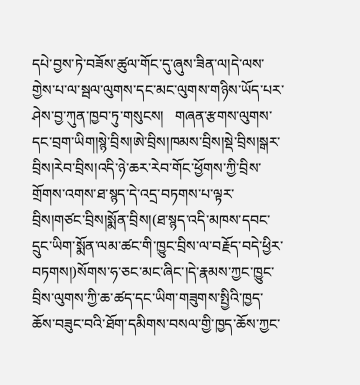དཔེ་བྱས་ཏེ་བཟོས་ཚུལ་གོང་དུ་ཞུས་ཟིན་ལ།དེ་ལས་གྱེས་པ་ལ་སྦལ་ལུགས་དང་མང་ལུགས་གཉིས་ཡོད་པར་ཤེས་བྱ་ཀུན་ཁྱབ་ཏུ་གསུངས།   གཞན་རྩགས་ལུགས་དང་བྲག་ཡིག།སྙེ་བྲིས།ཨེ་བྲིས།ཁམས་བྲིས།སྡེ་བྲིས།སྒར་བྲིས།རེབ་བྲིས།འདི་ཉེ་ཆར་རེབ་གོང་ཕྱོགས་ཀྱི་བྲིས་གྲོགས་འགས་ཐ་སྙད་དེ་འདྲ་བཏགས་པ་ལྟར་བྲིས།གཙང་བྲིས།སྨོན་བྲིས།(ཐ་སྙད་འདི་མཁས་དབང་དྲུང་ཡིག་སྨོན་ལམ་ཚང་གི་ཁྱུང་བྲིས་ལ་བརྗོད་བདེ་ཕྱིར་བཏགས།)སོགས་ཧ་ཅང་མང་ཞིང་།དེ་རྣམས་ཀྱང་ཁྱུང་བྲིས་ལུགས་ཀྱི་ཆ་ཚད་དང་ཡིག་གཟུགས་སྤྱིའི་ཁྱད་ཆོས་བཟུང་བའི་ཐོག་དམིགས་བསལ་གྱི་ཁྱད་ཆོས་ཀྱང་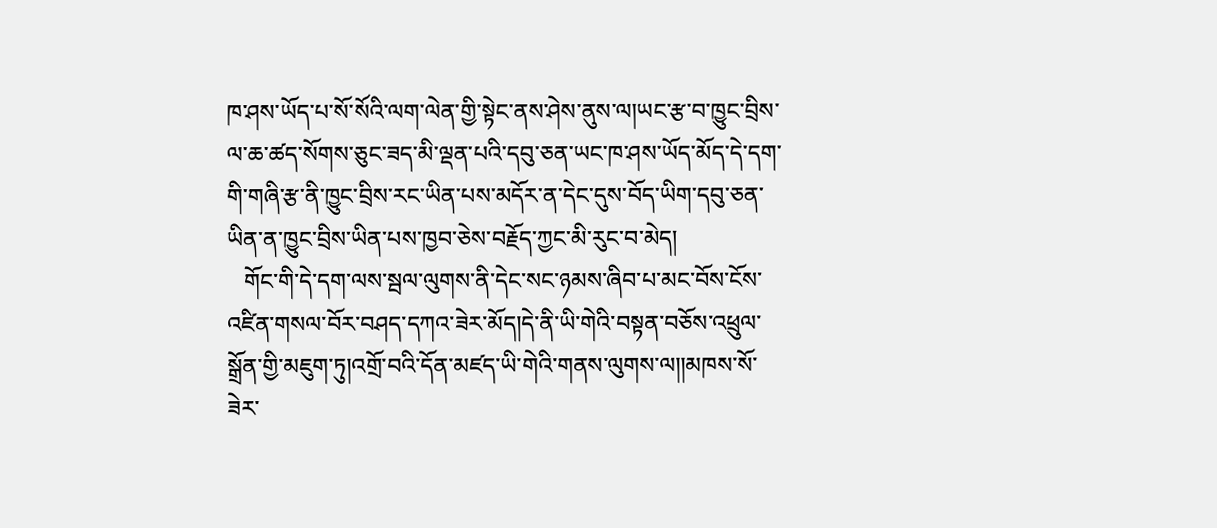ཁ་ཤས་ཡོད་པ་སོ་སོའི་ལག་ལེན་གྱི་སྟེང་ནས་ཤེས་ནུས་ལ།ཡང་རྩ་བ་ཁྱུང་བྲིས་ལ་ཆ་ཚད་སོགས་ཅུང་ཟད་མི་ལྡན་པའི་དབུ་ཅན་ཡང་ཁ་ཤས་ཡོད་མོད་དེ་དག་གི་གཞི་རྩ་ནི་ཁྱུང་བྲིས་རང་ཡིན་པས་མདོར་ན་དེང་དུས་བོད་ཡིག་དབུ་ཅན་ཡིན་ན་ཁྱུང་བྲིས་ཡིན་པས་ཁྱབ་ཅེས་བརྗོད་ཀྱང་མི་རུང་བ་མེད།
   གོང་གི་དེ་དག་ལས་སྦལ་ལུགས་ནི་དེང་སང་ཉམས་ཞིབ་པ་མང་བོས་ངོས་འཛིན་གསལ་བོར་བཤད་དཀའ་ཟེར་མོད།དེ་ནི་ཡི་གེའི་བསྟན་བཅོས་འཕྲུལ་སྒྲོན་གྱི་མཇུག་ཏུ།འགྲོ་བའི་དོན་མཛད་ཡི་གེའི་གནས་ལུགས་ལ།།མཁས་སོ་ཟེར་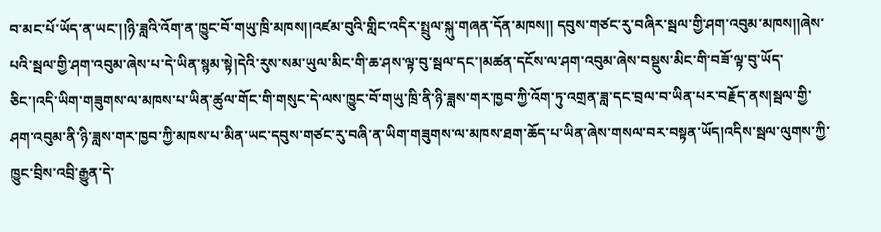བ་མང་པོ་ཡོད་ན་ཡང་།།ཉི་ཟླའི་འོག་ན་ཁྱུང་བོ་གཡུ་ཁྲི་མཁས།།འཛམ་བུའི་གླིང་འདིར་སྤྲུལ་སྐུ་གཞན་དོན་མཁས།། དབུས་གཙང་རུ་བཞིར་སྦལ་གྱི་ཤག་འབུམ་མཁས།།ཞེས་པའི་སྦལ་གྱི་ཤག་འབུམ་ཞེས་པ་དེ་ཡིན་སྙམ་སྟེ།དེའི་རུས་སམ་ཡུལ་མིང་གི་ཆ་ཤས་ལྟ་བུ་སྦལ་དང་།མཚན་དངོས་ལ་ཤག་འབུམ་ཞེས་བསྡུས་མིང་གི་བཟོ་ལྟ་བུ་ཡོད་ཅིང་།འདི་ཡིག་གཟུགས་ལ་མཁས་པ་ཡིན་ཚུལ་གོང་གི་གསུང་དེ་ལས་ཁྱུང་བོ་གཡུ་ཁྲི་ནི་ཉི་ཟླས་གར་ཁྱབ་ཀྱི་འོག་ཏུ་འགྲན་ཟླ་དང་བྲལ་བ་ཡིན་པར་བརྗོད་ནས།སྦལ་གྱི་ཤག་འབུམ་ནི་ཉི་ཟླས་གར་ཁྱབ་ཀྱི་མཁས་པ་མིན་ཡང་དབུས་གཙང་རུ་བཞི་ན་ཡིག་གཟུགས་ལ་མཁས་ཐག་ཆོད་པ་ཡིན་ཞེས་གསལ་བར་བསྟན་ཡོད།འདིས་སྦལ་ལུགས་ཀྱི་ཁྱུང་བྲིས་འབྲི་རྒྱུན་དེ་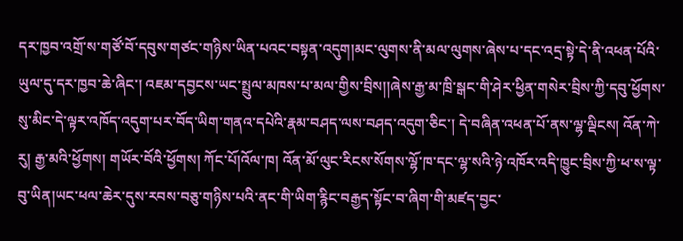དར་ཁྱབ་འགྲོ་ས་གཙོ་བོ་དབུས་གཙང་གཉིས་ཡིན་པའང་བསྟན་འདུག།མང་ལུགས་ནི་མལ་ལུགས་ཞེས་པ་དང་འདྲ་སྟེ་དེ་ནི་འཕན་པོའི་ཡུལ་དུ་དར་ཁྱབ་ཆེ་ཞིང་། འཇམ་དབྱངས་ཡང་སྤྲུལ་མཁས་པ་མལ་གྱིས་བྲིས།།ཞེས་རྒྱ་མ་ཁྲི་སྒང་གི་ཤེར་ཕྱིན་གསེར་བྲིས་ཀྱི་དབུ་ཕྱོགས་སུ་མིང་དེ་ལྟར་འཁོད་འདུག་པར་བོད་ཡིག་གནའ་དཔེའི་རྣམ་བཤད་ལས་བཤད་འདུག་ཅིང་། དེ་བཞིན་འཕན་པོ་ནས་ལྷ་ལྡིངས། འོན་ཀེ་རུ། རྒྱ་མའི་ཕྱོགས། གཡོར་བོའི་ཕྱོགས། ཀོང་པོ།འོལ་ཁ། འོན་མོ་ལུང་རིངས་སོགས་ལྷོ་ཁ་དང་ལྷ་སའི་ཉེ་འཁོར་འདི་ཁྱུང་བྲིས་ཀྱི་ཕ་ས་ལྟ་བུ་ཡིན།ཡང་ཕལ་ཆེར་དུས་རབས་བཅུ་གཉིས་པའི་ནང་གི་ཡིག་རྙིང་བརྒྱད་སྟོང་བ་ཞིག་གི་མཛད་བྱང་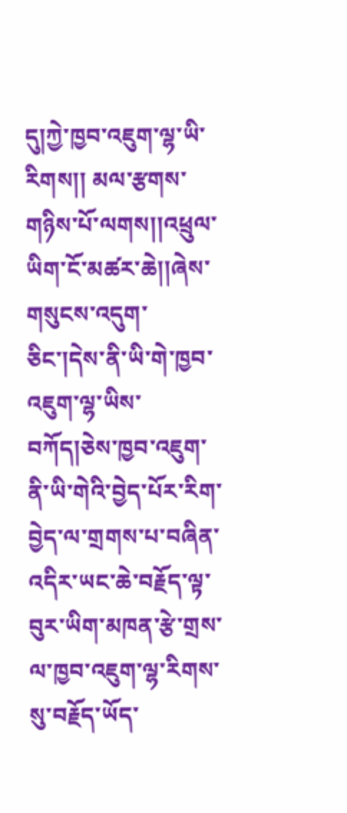དུ།ཀྱེ་ཁྱབ་འཇུག་ལྷ་ཡི་རིགས།། མལ་རྩགས་གཉིས་པོ་ལགས།།འཕྲུལ་ཡིག་ངོ་མཚར་ཆེ།།ཞེས་གསུངས་འདུག་ཅིང་།དེས་ནི་ཡི་གེ་ཁྱབ་འཇུག་ལྷ་ཡིས་བཀོད།ཅེས་ཁྱབ་འཇུག་ནི་ཡི་གེའི་བྱེད་པོར་རིག་བྱེད་ལ་གྲགས་པ་བཞིན་འདིར་ཡང་ཆེ་བརྗོད་ལྟ་བུར་ཡིག་མཁན་རྩེ་གྲས་ལ་ཁྱབ་འཇུག་ལྷ་རིགས་སུ་བརྗོད་ཡོད་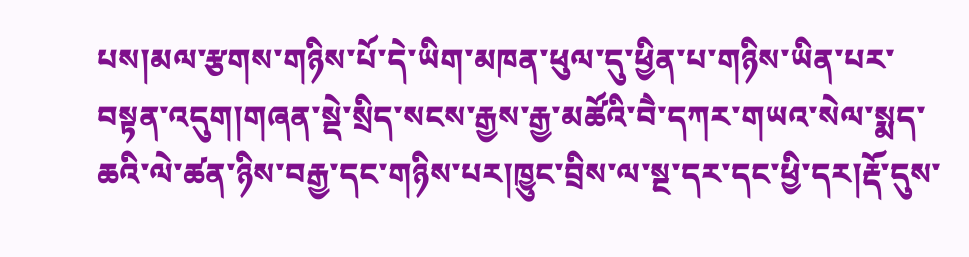པས།མལ་རྩགས་གཉིས་པོ་དེ་ཡིག་མཁན་ཕུལ་དུ་ཕྱིན་པ་གཉིས་ཡིན་པར་བསྟན་འདུག།གཞན་སྡེ་སྲིད་སངས་རྒྱས་རྒྱ་མཚོའི་བཻ་དཀར་གཡའ་སེལ་སྨད་ཆའི་ལེ་ཚན་ཉིས་བརྒྱ་དང་གཉིས་པར།ཁྱུང་བྲིས་ལ་སྔ་དར་དང་ཕྱི་དར།རྡོ་དུས་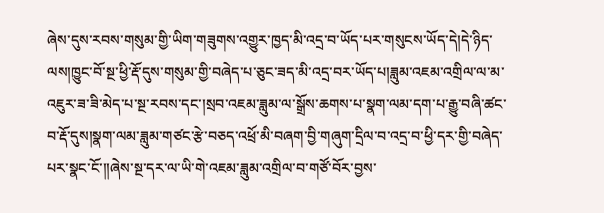ཞེས་དུས་རབས་གསུམ་གྱི་ཡིག་གཟུགས་འགྱུར་ཁྱད་མི་འདྲ་བ་ཡོད་པར་གསུངས་ཡོད་དེ།དེ་ཉིད་ལས།ཁྱུང་བོ་སྔ་ཕྱི་རྡོ་དུས་གསུམ་གྱི་བཞེད་པ་ཅུང་ཟད་མི་འདྲ་བར་ཡོད་པ།ཟླུམ་འཇམ་འགྲིལ་ལ་མ་འཇུར་ཟ་ཟི་མེད་པ་སྔ་རབས་དང་།སྲབ་འཇམ་ཟླུམ་ལ་སྒྲོས་ཆགས་པ་སྣག་ལམ་དག་པ་རྒྱུ་བཞི་ཚང་བ་རྡོ་དུས།སྣག་ལམ་ཟླུམ་གཙང་རྩེ་བཅད་འཕྲོ་མི་བཞག་བྱི་གཞུག་དྲིལ་བ་འདྲ་བ་ཕྱི་དར་གྱི་བཞེད་པར་སྣང་ངོ་།།ཞེས་སྔ་དར་ལ་ཡི་གེ་འཇམ་ཟླུམ་འགྲིལ་བ་གཙོ་བོར་བྱས་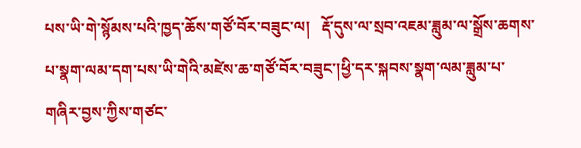པས་ཡི་གེ་སྙོམས་པའི་ཁྱད་ཆོས་གཙོ་བོར་བཟུང་ལ།   རྡོ་དུས་ལ་སྲབ་འཇམ་ཟླུམ་ལ་སྒྲོས་ཆགས་པ་སྣག་ལམ་དག་པས་ཡི་གེའི་མཛེས་ཆ་གཙོ་བོར་བཟུང་།ཕྱི་དར་སྐབས་སྣག་ལམ་ཟླུམ་པ་གཞིར་བྱས་ཀྱིས་གཙང་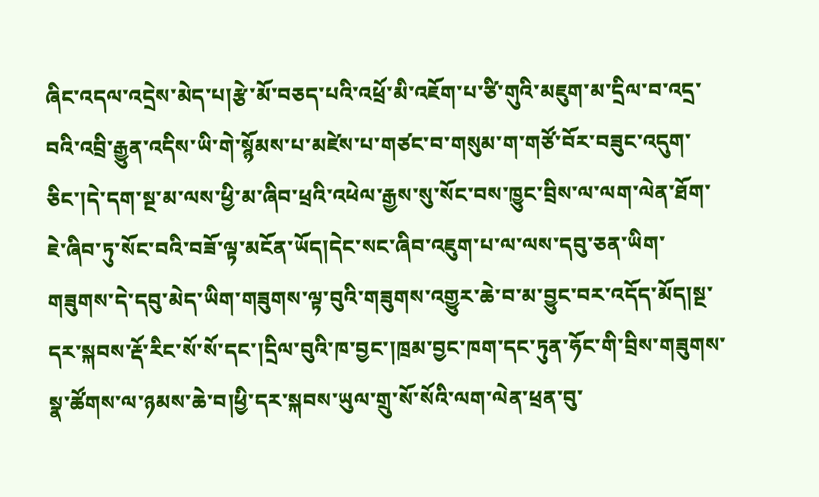ཞིང་འདལ་འདྲེས་མེད་པ།རྩེ་མོ་བཅད་པའི་འཕྲོ་མི་འཇོག་པ་ཙི་གུའི་མཇུག་མ་དྲིལ་བ་འདྲ་བའི་འབྲི་རྒྱུན་འདིས་ཡི་གེ་སྙོམས་པ་མཛེས་པ་གཙང་བ་གསུམ་ག་གཙོ་བོར་བཟུང་འདུག་ཅིང་།དེ་དག་སྔ་མ་ལས་ཕྱི་མ་ཞིབ་ཕྲའི་འཕེལ་རྒྱས་སུ་སོང་བས་ཁྱུང་བྲིས་ལ་ལག་ལེན་ཐོག་ཇེ་ཞིབ་ཏུ་སོང་བའི་བཟོ་ལྟ་མངོན་ཡོད།དེང་སང་ཞིབ་འཇུག་པ་ལ་ལས་དབུ་ཅན་ཡིག་གཟུགས་དེ་དབུ་མེད་ཡིག་གཟུགས་ལྟ་བུའི་གཟུགས་འགྱུར་ཆེ་བ་མ་བྱུང་བར་འདོད་མོད།སྔ་དར་སྐབས་རྡོ་རིང་སོ་སོ་དང་།དྲིལ་བུའི་ཁ་བྱང་།ཁྲམ་བྱང་ཁག་དང་ཏུན་ཧོང་གི་བྲིས་གཟུགས་སྣ་ཚོགས་ལ་ཉམས་ཆེ་བ།ཕྱི་དར་སྐབས་ཡུལ་གྲུ་སོ་སོའི་ལག་ལེན་ཕྲན་བུ་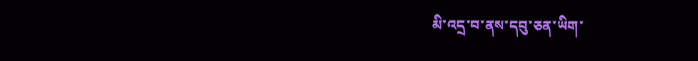མི་འདྲ་བ་ནས་དབུ་ཅན་ཡིག་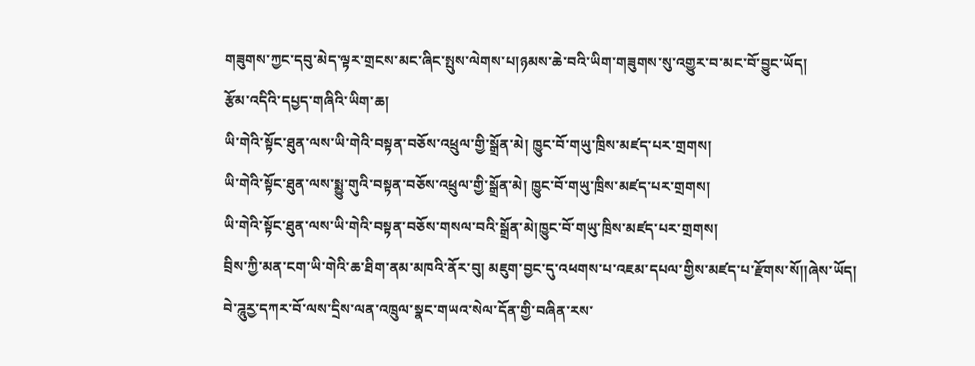གཟུགས་ཀྱང་དབུ་མེད་ལྟར་གྲངས་མང་ཞིང་སྤུས་ལེགས་པ།ཉམས་ཆེ་བའི་ཡིག་གཟུགས་སུ་འགྱུར་བ་མང་བོ་བྱུང་ཡོད།
རྩོམ་འདིའི་དཔྱད་གཞིའི་ཡིག་ཆ།
ཡི་གེའི་སྟོང་ཐུན་ལས་ཡི་གེའི་བསྟན་བཅོས་འཕྲུལ་གྱི་སྒྲོན་མེ། ཁྱུང་བོ་གཡུ་ཁྲིས་མཛད་པར་གྲགས།
ཡི་གེའི་སྟོང་ཐུན་ལས་སྨྱུ་གུའི་བསྟན་བཅོས་འཕྲུལ་གྱི་སྒྲོན་མེ། ཁྱུང་བོ་གཡུ་ཁྲིས་མཛད་པར་གྲགས།
ཡི་གེའི་སྟོང་ཐུན་ལས་ཡི་གེའི་བསྟན་བཅོས་གསལ་བའི་སྒྲོན་མེ།ཁྱུང་བོ་གཡུ་ཁྲིས་མཛད་པར་གྲགས།
བྲིས་ཀྱི་མན་ངག་ཡི་གེའི་ཆ་ཐིག་ནམ་མཁའི་ནོར་བུ། མཇུག་བྱང་དུ་འཕགས་པ་འཇམ་དཔལ་གྱིས་མཛད་པ་རྫོགས་སོ།།ཞེས་ཡོད།
བེ་ཌཱུརྱ་དཀར་བོ་ལས་དྲིས་ལན་འཁྲུལ་སྣང་གཡའ་སེལ་དོན་གྱི་བཞིན་རས་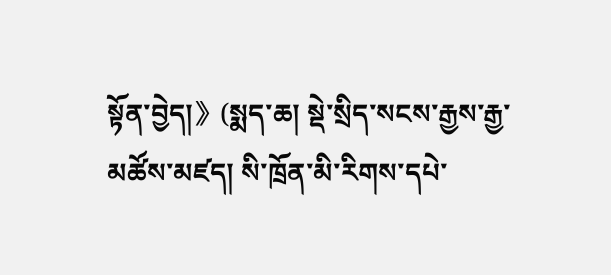སྟོན་བྱེད།》(སྨད་ཆ། སྡེ་སྲིད་སངས་རྒྱས་རྒྱ་མཚོས་མཛད། སི་ཁྲོན་མི་རིགས་དཔེ་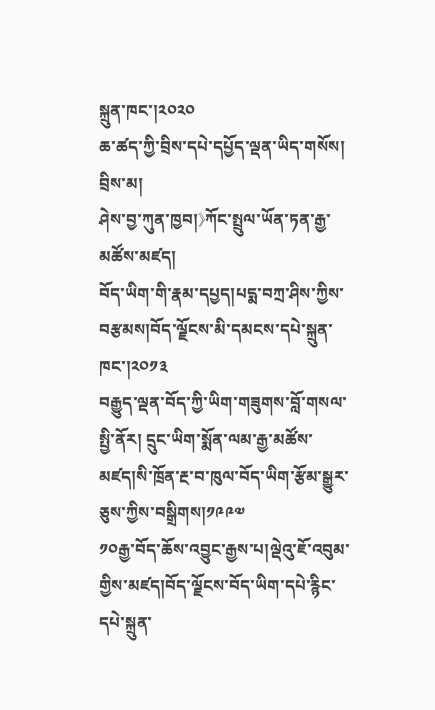སྐྲུན་ཁང་།༢༠༢༠
ཆ་ཚད་ཀྱི་བྲིས་དཔེ་དཔྱོད་ལྡན་ཡིད་གསོས། བྲིས་མ།
ཤེས་བྱ་ཀུན་ཁྱབ།》ཀོང་སྤྲུལ་ཡོན་ཏན་རྒྱ་མཚོས་མཛད།
བོད་ཡིག་གི་རྣམ་དཔྱད།པདྨ་བཀྲ་ཤིས་ཀྱིས་བརྩམས།བོད་ལྗོངས་མི་དམངས་དཔེ་སྐྲུན་ཁང་།༢༠༡༣
བརྒྱུད་ལྡན་བོད་ཀྱི་ཡིག་གཟུགས་བློ་གསལ་སྤྱི་ནོར། དྲུང་ཡིག་སྨོན་ལམ་རྒྱ་མཚོས་མཛད།སི་ཁྲོན་རྔ་བ་ཁུལ་བོད་ཡིག་རྩོམ་སྒྱུར་ཅུས་ཀྱིས་བསྒྲིགས།༡༩༩༧
༡༠རྒྱ་བོད་ཆོས་འབྱུང་རྒྱས་པ།ལྡེའུ་ཇོ་འབུམ་གྱིས་མཛད།བོད་ལྗོངས་བོད་ཡིག་དཔེ་རྙིང་དཔེ་སྐྲུན་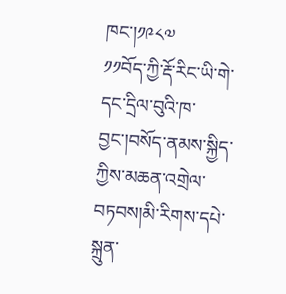ཁང་།༡༩༨༧
༡༡བོད་ཀྱི་རྡོ་རིང་ཡི་གེ་དང་དྲིལ་བུའི་ཁ་བྱང་།བསོད་ནམས་སྐྱིད་ཀྱིས་མཆན་འགྲེལ་བཏབས།མི་རིགས་དཔེ་སྐྲུན་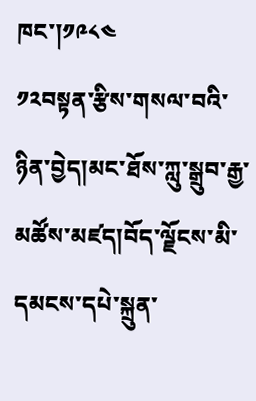ཁང་།༡༩༨༤
༡༢བསྟན་རྩིས་གསལ་བའི་ཉིན་བྱེད།མང་ཐོས་ཀླུ་སྒྲུབ་རྒྱ་མཚོས་མཛད།བོད་ལྗོངས་མི་དམངས་དཔེ་སྐྲུན་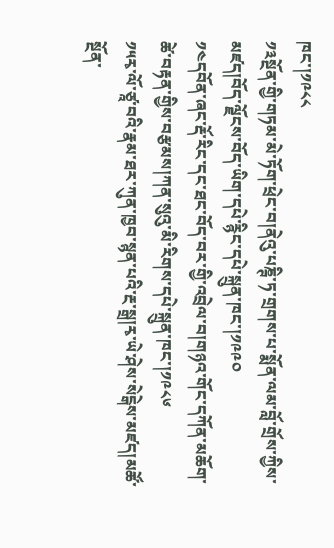ཁང་།༡༩༨༨
༡༣སྔོན་གྱི་གཏམ་མེ་ཏོག་ཕྲེང་བ།ནེའུ་པཎྚི་ཏ་གྲགས་པ་སྨོན་ལམ་བློ་གྲོས་ཀྱིས་མཛད།བོད་ལྗོངས་བོད་ཡིག་དཔེ་རྙིང་དཔེ་སྐྲུན་ཁང་།༡༩༩༠
༡༤དབོན་ཞང་རྡོ་རིང་དང་ཐང་བོད་བར་གྱི་འབྲེལ་བ།གཉའ་གོང་དཀོན་མཆོག་ཚེ་བརྟན་གྱིས་བརྩམས།ཀན་སུའུ་མི་རིགས་དཔེ་སྐྲུན་ཁང་།༡༩༨༦
༡༥རྭ་ལོ་ཙཱ་བའི་རྣམ་ཐར་ཀུན་ཁྱབ་སྙན་པའི་རྔ་སྒྲ།རྭ་ཡེ་ཤེས་སེངྒེས་མཛད།མཚོ་སྔོན་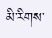མི་རིགས་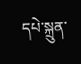དཔེ་སྐྲུན་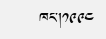ཁང་།༡༩༩༤